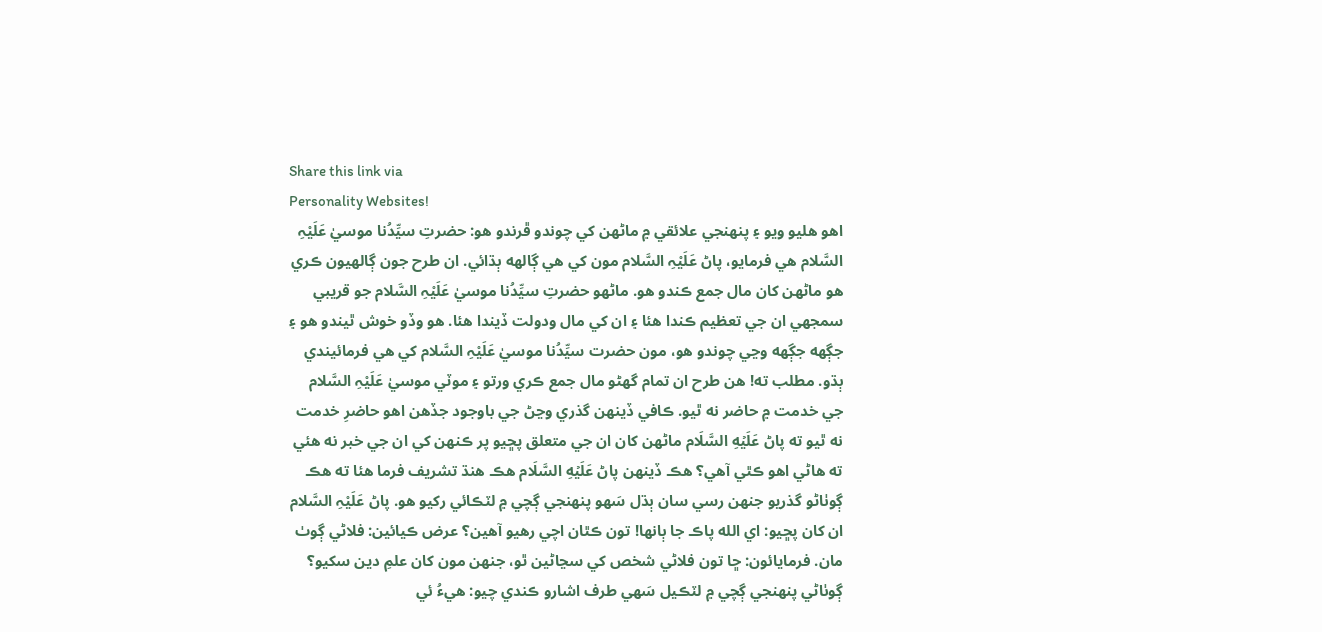Share this link via
Personality Websites!
اهو هليو ويو ۽ پنهنجي علائقي ۾ ماڻهن کي چوندو ڦرندو هو: حضرتِ سيِّدُنا موسيٰ عَلَیْہِ السَّلام هي فرمايو، پاڻ عَلَیْہِ السَّلام مون کي هي ڳالهه ٻڌائي. ان طرح جون ڳالهيون ڪري هو ماڻهن کان مال جمع ڪندو هو. ماڻهو حضرتِ سيِّدُنا موسيٰ عَلَیْہِ السَّلام جو قريبي سمجهي ان جي تعظيم ڪندا هئا ۽ ان کي مال ودولت ڏيندا هئا. هو وڏو خوش ٿيندو هو ۽ جڳهه جڳهه وڃي چوندو هو، مون حضرت سيِّدُنا موسيٰ عَلَیْہِ السَّلام کي هي فرمائيندي ٻڌو. مطلب ته! هن طرح ان تمام گهڻو مال جمع ڪري ورتو ۽ موٽي موسيٰ عَلَیْہِ السَّلام جي خدمت ۾ حاضر نه ٿيو. ڪافي ڏينهن گذري وڃڻ جي باوجود جڏهن اهو حاضرِ خدمت نه ٿيو ته پاڻ عَلَيۡهِ السَّلَام ماڻهن کان ان جي متعلق پڇيو پر ڪنهن کي ان جي خبر نه هئي ته هاڻي اهو ڪٿي آهي؟ هڪ ڏينهن پاڻ عَلَيۡهِ السَّلَام هڪ هنڌ تشريف فرما هئا ته هڪ ڳوٺاڻو گذريو جنهن رسي سان ٻڌل سَهو پنهنجي ڳچي ۾ لٽڪائي رکيو هو. پاڻ عَلَیْہِ السَّلام ان کان پڇيو: اي الله پاڪ جا ٻانها! تون ڪٿان اچي رهيو آهين؟ عرض ڪيائين: فلاڻي ڳوٺ مان. فرمايائون: ڇا تون فلاڻي شخص کي سڃاڻين ٿو، جنهن مون کان علمِ دين سکيو؟ ڳوٺاڻي پنهنجي ڳچي ۾ لٽڪيل سَهي طرف اشارو ڪندي چيو: هيءُ ئي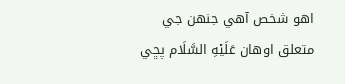اهو شخص آهي جنهن جي متعلق اوهان عَلَيۡهِ السَّلَام پڇي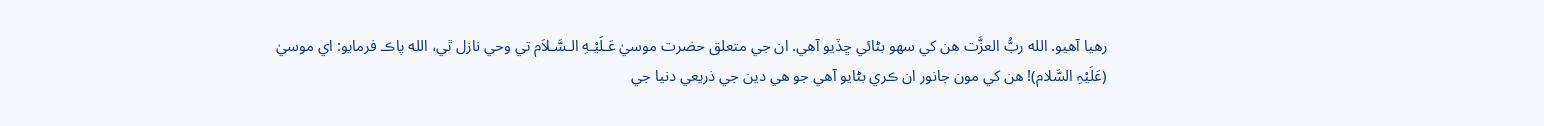رهيا آهيو. الله ربُّ العزَّت هن کي سهو بڻائي ڇڏيو آهي. ان جي متعلق حضرت موسيٰ عَـلَيْـهِ الـسَّـلاَم تي وحي نازل ٿي، الله پاڪ فرمايو: اي موسيٰ (عَلَیْہِ السَّلام)! هن کي مون جانور ان ڪري بڻايو آهي جو هي دين جي ذريعي دنيا جي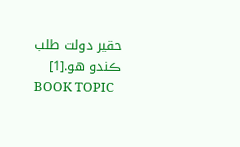حقير دولت طلب ڪندو هو.[1]
BOOK TOPIC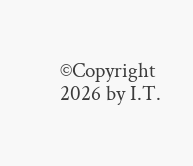©Copyright 2026 by I.T.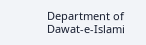Department of Dawat-e-Islami